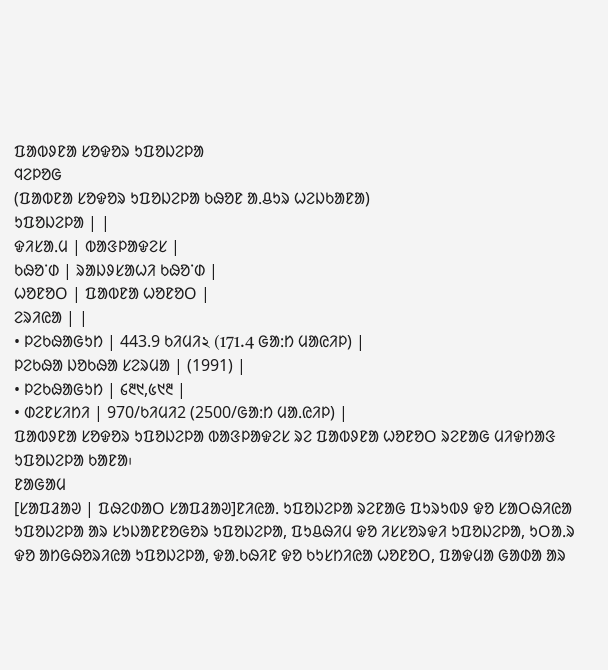ᱯᱟᱵᱽᱱᱟ ᱥᱚᱫᱚᱨ ᱩᱯᱚᱡᱮᱞᱟ
ᱧᱮᱞᱚᱜ
(ᱯᱟᱵᱱᱟ ᱥᱚᱫᱚᱨ ᱩᱯᱚᱡᱮᱞᱟ ᱠᱷᱚᱱ ᱟᱹᱪᱩᱨ ᱦᱮᱡᱠᱟᱱᱟ)
ᱩᱯᱚᱡᱮᱞᱟ | |
ᱫᱤᱥᱟᱹᱢ | ᱵᱟᱝᱞᱟᱫᱮᱥ |
ᱠᱷᱚᱸᱰ | ᱨᱟᱡᱽᱥᱟᱦᱤ ᱠᱷᱚᱸᱰ |
ᱦᱚᱱᱚᱛ | ᱯᱟᱵᱱᱟ ᱦᱚᱱᱚᱛ |
ᱮᱨᱤᱭᱟ | |
• ᱞᱮᱠᱷᱟᱜᱩᱴ | 443.9 ᱠᱤᱢᱤ২ (171.4 ᱜᱟᱺᱴ ᱢᱟᱭᱤᱞ) |
ᱞᱮᱠᱷᱟ ᱡᱚᱠᱷᱟ ᱥᱮᱨᱢᱟ | (1991) |
• ᱞᱮᱠᱷᱟᱜᱩᱴ | ᱔᱓᱑,᱕᱑᱓ |
• ᱰᱮᱱᱥᱤᱴᱤ | 970/ᱠᱤᱢᱤ2 (2500/ᱜᱟᱺᱴ ᱢᱟᱹᱭᱤᱞ) |
ᱯᱟᱵᱽᱱᱟ ᱥᱚᱫᱚᱨ ᱩᱯᱚᱡᱮᱞᱟ ᱵᱟᱝᱞᱟᱫᱮᱥ ᱨᱮ ᱯᱟᱵᱽᱱᱟ ᱦᱚᱱᱚᱛ ᱨᱮᱱᱟᱜ ᱢᱤᱫᱴᱟᱝ ᱩᱯᱚᱡᱮᱞᱟ ᱠᱟᱱᱟ᱾
ᱱᱟᱜᱟᱢ
[ᱥᱟᱯᱲᱟᱣ | ᱯᱷᱮᱰᱟᱛ ᱥᱟᱯᱲᱟᱣ]ᱱᱤᱭᱟᱹ ᱩᱯᱚᱡᱮᱞᱟ ᱨᱮᱱᱟᱜ ᱯᱩᱨᱩᱵᱽ ᱫᱚ ᱥᱟᱛᱷᱤᱭᱟ ᱩᱯᱚᱡᱮᱞᱟ ᱟᱨ ᱥᱩᱡᱟᱱᱱᱚᱜᱚᱨ ᱩᱯᱚᱡᱮᱞᱟ, ᱯᱩᱪᱷᱤᱢ ᱫᱚ ᱤᱥᱥᱚᱨᱫᱤ ᱩᱯᱚᱡᱮᱞᱟ, ᱩᱛᱟᱹᱨ ᱫᱚ ᱟᱴᱜᱷᱚᱨᱤᱭᱟ ᱩᱯᱚᱡᱮᱞᱟ, ᱫᱟᱹᱠᱷᱤᱱ ᱫᱚ ᱠᱩᱥᱴᱤᱭᱟ ᱦᱚᱱᱚᱛ, ᱯᱟᱫᱢᱟ ᱜᱟᱰᱟ ᱟᱨ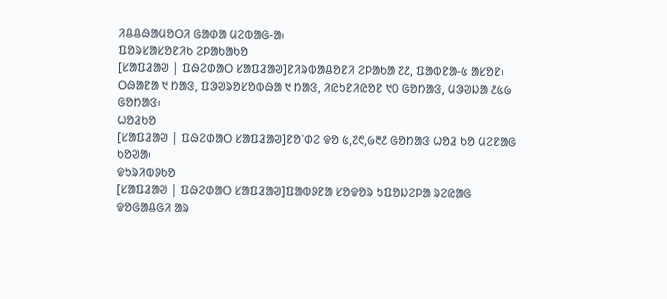ᱤᱪᱪᱷᱟᱢᱚᱛᱤ ᱜᱟᱰᱟ ᱢᱮᱵᱟᱜ-ᱟ᱾
ᱯᱚᱨᱥᱟᱥᱚᱱᱤᱠ ᱮᱞᱟᱠᱟᱠᱚ
[ᱥᱟᱯᱲᱟᱣ | ᱯᱷᱮᱰᱟᱛ ᱥᱟᱯᱲᱟᱣ]ᱱᱤᱨᱵᱟᱪᱚᱱᱤ ᱮᱞᱟᱠᱟ ᱗᱒, ᱯᱟᱵᱱᱟ-᱕ ᱟᱥᱚᱱ᱾ ᱛᱷᱟᱱᱟ ᱑ ᱴᱟᱝ, ᱯᱳᱣᱨᱚᱥᱚᱵᱷᱟ ᱑ ᱴᱟᱝ, ᱤᱭᱩᱱᱤᱭᱚᱱ ᱑᱐ ᱜᱚᱴᱟᱝ, ᱢᱳᱣᱡᱟ ᱒᱕᱙ ᱜᱚᱴᱟᱝ᱾
ᱦᱚᱲᱠᱚ
[ᱥᱟᱯᱲᱟᱣ | ᱯᱷᱮᱰᱟᱛ ᱥᱟᱯᱲᱟᱣ]ᱱᱚᱸᱰᱮ ᱫᱚ ᱕,᱗᱖,᱙᱓᱒ ᱜᱚᱴᱟᱝ ᱦᱚᱲ ᱠᱚ ᱢᱮᱱᱟᱜ ᱠᱚᱣᱟ᱾
ᱫᱩᱨᱤᱵᱽᱠᱚ
[ᱥᱟᱯᱲᱟᱣ | ᱯᱷᱮᱰᱟᱛ ᱥᱟᱯᱲᱟᱣ]ᱯᱟᱵᱽᱱᱟ ᱥᱚᱫᱚᱨ ᱩᱯᱚᱡᱮᱞᱟ ᱨᱮᱭᱟᱜ ᱫᱚᱜᱟᱪᱜᱤ ᱟᱨ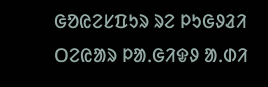ᱜᱚᱭᱮᱥᱯᱩᱨ ᱨᱮ ᱞᱩᱜᱽᱲᱤ ᱛᱮᱭᱟᱨ ᱞᱟᱹᱜᱤᱫᱽ ᱟᱹᱰᱤ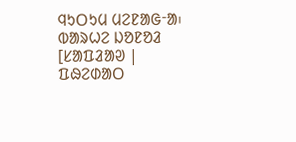ᱧᱩᱛᱩᱢ ᱢᱮᱱᱟᱜᱼᱟ᱾
ᱵᱟᱨᱦᱮ ᱡᱚᱱᱚᱲ
[ᱥᱟᱯᱲᱟᱣ | ᱯᱷᱮᱰᱟᱛ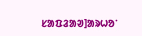ᱥᱟᱯᱲᱟᱣ]ᱟᱨᱦᱚᱸ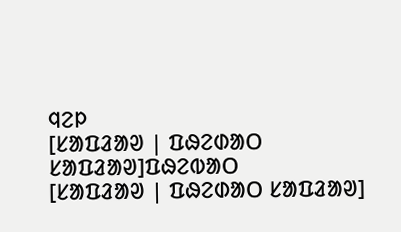ᱧᱮᱞ
[ᱥᱟᱯᱲᱟᱣ | ᱯᱷᱮᱰᱟᱛ ᱥᱟᱯᱲᱟᱣ]ᱯᱷᱮᱵᱟᱛ
[ᱥᱟᱯᱲᱟᱣ | ᱯᱷᱮᱰᱟᱛ ᱥᱟᱯᱲᱟᱣ]